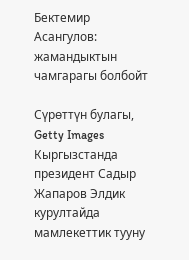Бектемир Асангулов: жамандыктын чамгарагы болбойт

Сүрөттүн булагы, Getty Images
Кыргызстанда президент Садыр Жапаров Элдик курултайда мамлекеттик тууну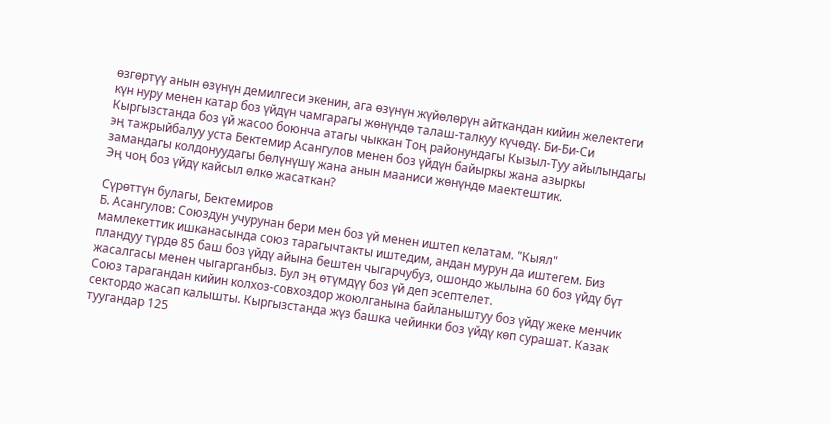өзгөртүү анын өзүнүн демилгеси экенин, ага өзүнүн жүйөлөрүн айткандан кийин желектеги күн нуру менен катар боз үйдүн чамгарагы жөнүндө талаш-талкуу күчөдү. Би-Би-Си Кыргызстанда боз үй жасоо боюнча атагы чыккан Тоң районундагы Кызыл-Туу айылындагы эң тажрыйбалуу уста Бектемир Асангулов менен боз үйдүн байыркы жана азыркы замандагы колдонуудагы бөлүнүшү жана анын мааниси жөнүндө маектештик.
Эң чоң боз үйдү кайсыл өлкө жасаткан?

Сүрөттүн булагы, Бектемиров
Б. Асангулов: Союздун учурунан бери мен боз үй менен иштеп келатам. "Кыял" мамлекеттик ишканасында союз тарагычтакты иштедим, андан мурун да иштегем. Биз пландуу түрдө 85 баш боз үйдү айына бештен чыгарчубуз, ошондо жылына 60 боз үйдү бүт жасалгасы менен чыгарганбыз. Бул эң өтүмдүү боз үй деп эсептелет.
Союз тарагандан кийин колхоз-совхоздор жоюлганына байланыштуу боз үйдү жеке менчик сектордо жасап калышты. Кыргызстанда жүз башка чейинки боз үйдү көп сурашат. Казак туугандар 125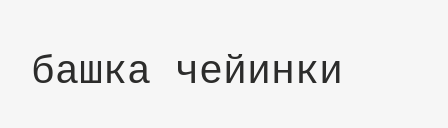башка чейинки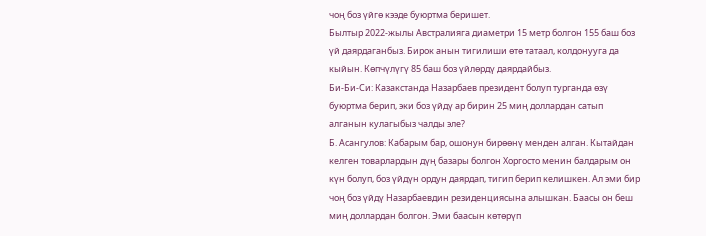чоң боз үйгө кээде буюртма беришет.
Былтыр 2022-жылы Австралияга диаметри 15 метр болгон 155 баш боз үй даярдаганбыз. Бирок анын тигилиши өтө татаал, колдонууга да кыйын. Көпчүлүгү 85 баш боз үйлөрдү даярдайбыз.
Би-Би-Си: Казакстанда Назарбаев президент болуп турганда өзү буюртма берип, эки боз үйдү ар бирин 25 миң доллардан сатып алганын кулагыбыз чалды эле?
Б. Асангулов: Кабарым бар, ошонун бирөөнү менден алган. Кытайдан келген товарлардын дүң базары болгон Хоргосто менин балдарым он күн болуп, боз үйдүн ордун даярдап, тигип берип келишкен. Ал эми бир чоң боз үйдү Назарбаевдин резиденциясына алышкан. Баасы он беш миң доллардан болгон. Эми баасын көтөрүп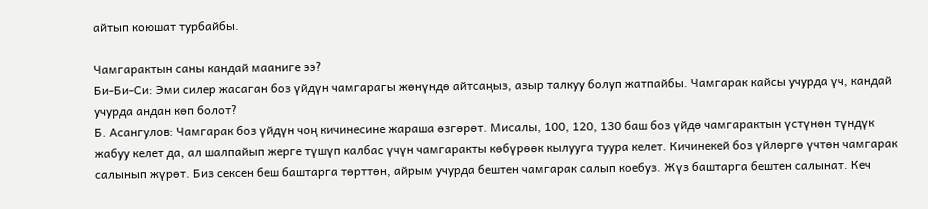айтып коюшат турбайбы.

Чамгарактын саны кандай мааниге ээ?
Би-Би-Си: Эми силер жасаган боз үйдүн чамгарагы жөнүндө айтсаңыз, азыр талкуу болуп жатпайбы. Чамгарак кайсы учурда үч, кандай учурда андан көп болот?
Б. Асангулов: Чамгарак боз үйдүн чоң кичинесине жараша өзгөрөт. Мисалы, 100, 120, 130 баш боз үйдө чамгарактын үстүнөн түндүк жабуу келет да, ал шалпайып жерге түшүп калбас үчүн чамгаракты көбүрөөк кылууга туура келет. Кичинекей боз үйлөргө үчтөн чамгарак салынып жүрөт. Биз сексен беш баштарга төрттөн, айрым учурда бештен чамгарак салып коебуз. Жүз баштарга бештен салынат. Кеч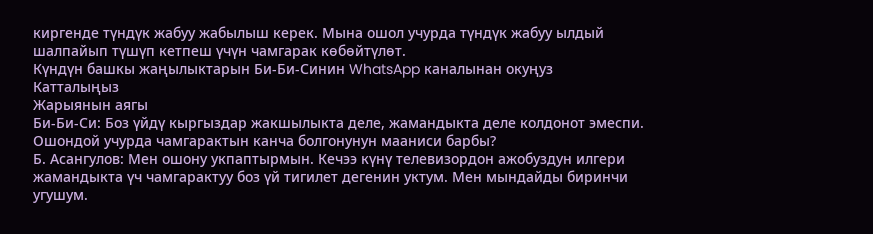киргенде түндүк жабуу жабылыш керек. Мына ошол учурда түндүк жабуу ылдый шалпайып түшүп кетпеш үчүн чамгарак көбөйтүлөт.
Күндүн башкы жаңылыктарын Би-Би-Синин WhatsApp каналынан окуңуз
Катталыңыз
Жарыянын аягы
Би-Би-Си: Боз үйдү кыргыздар жакшылыкта деле, жамандыкта деле колдонот эмеспи. Ошондой учурда чамгарактын канча болгонунун мааниси барбы?
Б. Асангулов: Мен ошону укпаптырмын. Кечээ күнү телевизордон ажобуздун илгери жамандыкта үч чамгарактуу боз үй тигилет дегенин уктум. Мен мындайды биринчи угушум.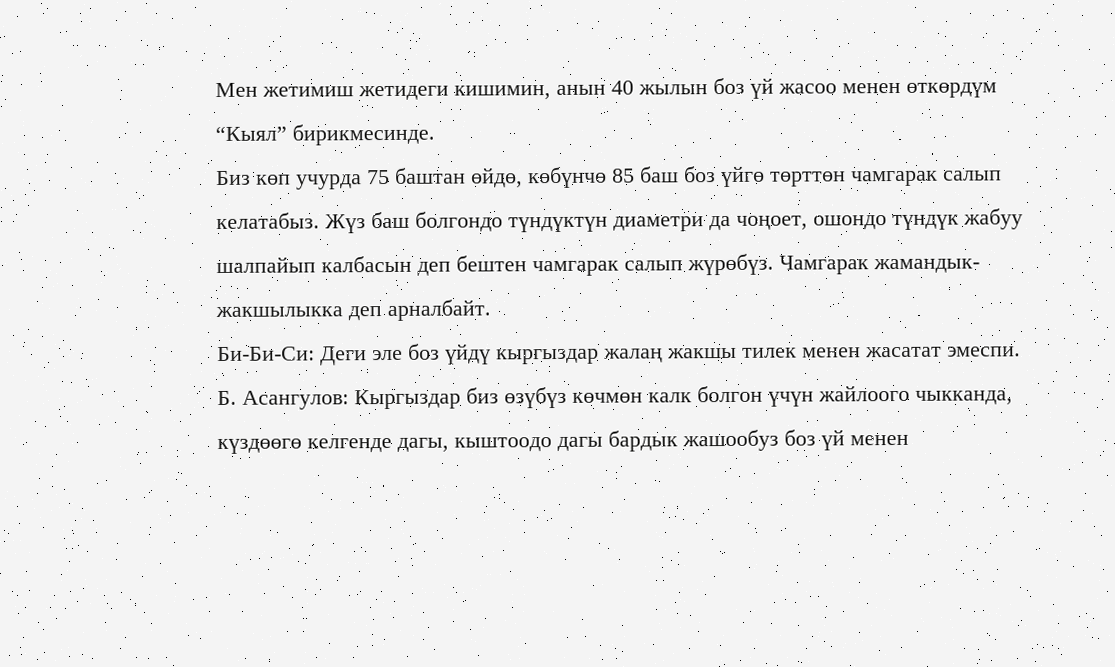Мен жетимиш жетидеги кишимин, анын 40 жылын боз үй жасоо менен өткөрдүм “Кыял” бирикмесинде.
Биз көп учурда 75 баштан өйдө, көбүнчө 85 баш боз үйгө төрттөн чамгарак салып келатабыз. Жүз баш болгондо түндүктүн диаметри да чоңоет, ошондо түндүк жабуу шалпайып калбасын деп бештен чамгарак салып жүрөбүз. Чамгарак жамандык-жакшылыкка деп арналбайт.
Би-Би-Си: Деги эле боз үйдү кыргыздар жалаң жакшы тилек менен жасатат эмеспи.
Б. Асангулов: Кыргыздар биз өзүбүз көчмөн калк болгон үчүн жайлоого чыкканда, күздөөгө келгенде дагы, кыштоодо дагы бардык жашообуз боз үй менен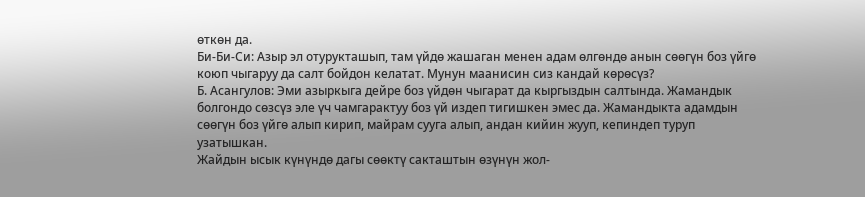өткөн да.
Би-Би-Си: Азыр эл отурукташып, там үйдө жашаган менен адам өлгөндө анын сөөгүн боз үйгө коюп чыгаруу да салт бойдон келатат. Мунун маанисин сиз кандай көрөсүз?
Б. Асангулов: Эми азыркыга дейре боз үйдөн чыгарат да кыргыздын салтында. Жамандык болгондо сөзсүз эле үч чамгарактуу боз үй издеп тигишкен эмес да. Жамандыкта адамдын сөөгүн боз үйгө алып кирип, майрам сууга алып, андан кийин жууп, кепиндеп туруп узатышкан.
Жайдын ысык күнүндө дагы сөөктү сакташтын өзүнүн жол-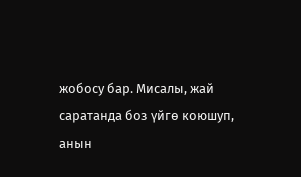жобосу бар. Мисалы, жай саратанда боз үйгө коюшуп, анын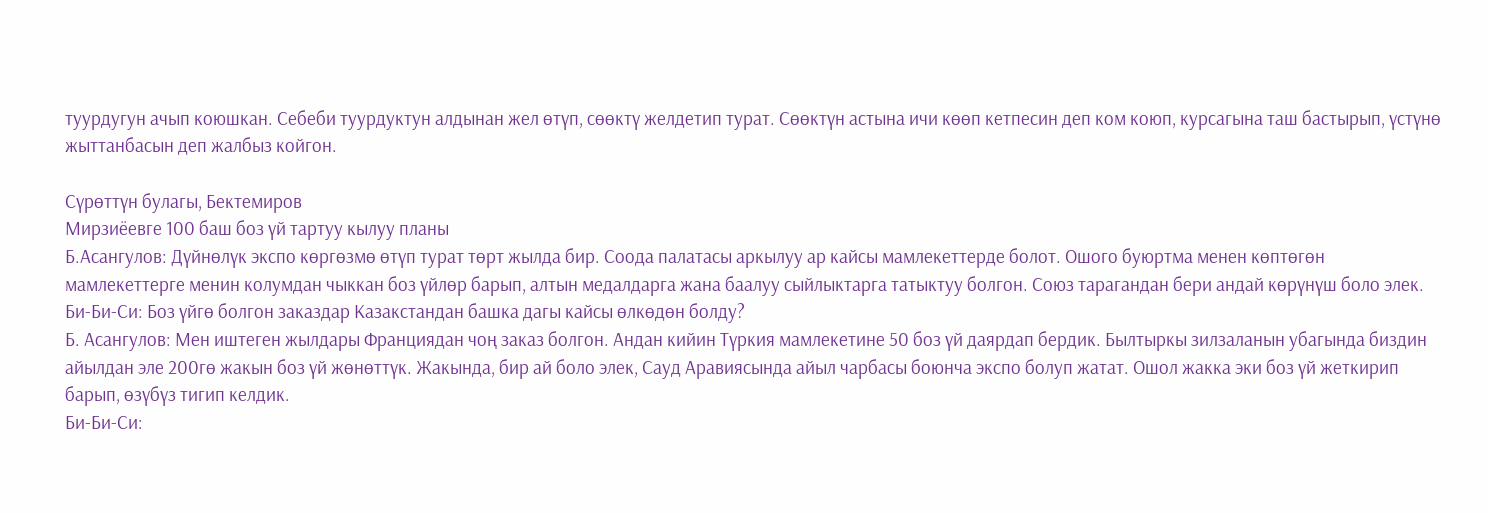туурдугун ачып коюшкан. Себеби туурдуктун алдынан жел өтүп, сөөктү желдетип турат. Сөөктүн астына ичи көөп кетпесин деп ком коюп, курсагына таш бастырып, үстүнө жыттанбасын деп жалбыз койгон.

Сүрөттүн булагы, Бектемиров
Мирзиёевге 100 баш боз үй тартуу кылуу планы
Б.Асангулов: Дүйнөлүк экспо көргөзмө өтүп турат төрт жылда бир. Соода палатасы аркылуу ар кайсы мамлекеттерде болот. Ошого буюртма менен көптөгөн мамлекеттерге менин колумдан чыккан боз үйлөр барып, алтын медалдарга жана баалуу сыйлыктарга татыктуу болгон. Союз тарагандан бери андай көрүнүш боло элек.
Би-Би-Си: Боз үйгө болгон заказдар Казакстандан башка дагы кайсы өлкөдөн болду?
Б. Асангулов: Мен иштеген жылдары Франциядан чоң заказ болгон. Андан кийин Түркия мамлекетине 50 боз үй даярдап бердик. Былтыркы зилзаланын убагында биздин айылдан эле 200гө жакын боз үй жөнөттүк. Жакында, бир ай боло элек, Сауд Аравиясында айыл чарбасы боюнча экспо болуп жатат. Ошол жакка эки боз үй жеткирип барып, өзүбүз тигип келдик.
Би-Би-Си: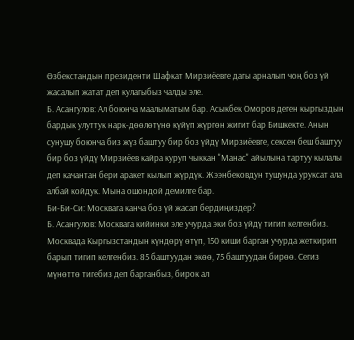Өзбекстандын президенти Шафкат Мирзиёевге дагы арналып чоң боз үй жасалып жатат деп кулагыбыз чалды эле.
Б. Асангулов: Ал боюнча маалыматым бар. Асыкбек Оморов деген кыргыздын бардык улуттук нарк-дөөлөтүнө күйүп жүргөн жигит бар Бишкекте. Анын сунушу боюнча биз жүз баштуу бир боз үйдү Мирзиёевге, сексен беш баштуу бир боз үйдү Мирзиёев кайра куруп чыккан "Манас" айылына тартуу кылалы деп качантан бери аракет кылып жүрдүк. Жээнбековдун тушунда уруксат ала албай койдук. Мына ошондой демилге бар.
Би-Би-Си: Москвага канча боз үй жасап бердиңиздер?
Б. Асангулов: Москвага кийинки эле учурда эки боз үйдү тигип келгенбиз. Москвада Кыргызстандын күндөрү өтүп, 150 киши барган учурда жеткирип барып тигип келгенбиз. 85 баштуудан экөө, 75 баштуудан бирөө. Сегиз мүнөттө тигебиз деп барганбыз, бирок ал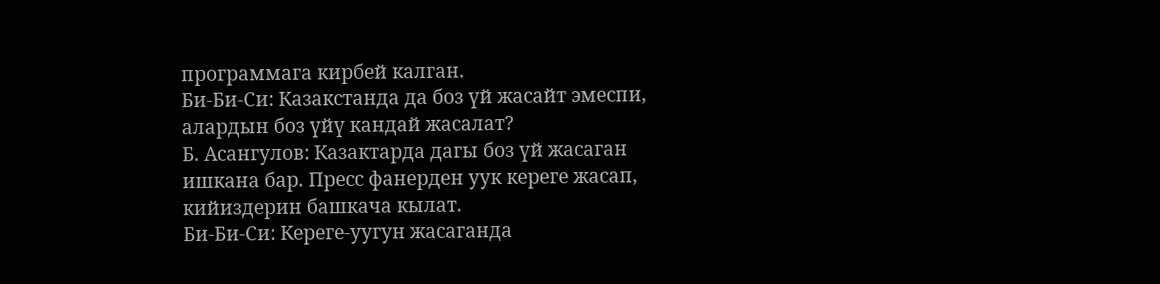программага кирбей калган.
Би-Би-Си: Казакстанда да боз үй жасайт эмеспи, алардын боз үйү кандай жасалат?
Б. Асангулов: Казактарда дагы боз үй жасаган ишкана бар. Пресс фанерден уук кереге жасап, кийиздерин башкача кылат.
Би-Би-Си: Кереге-уугун жасаганда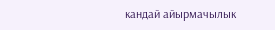кандай айырмачылык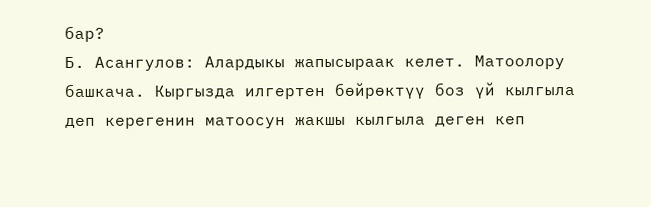бар?
Б. Асангулов: Алардыкы жапысыраак келет. Матоолору башкача. Кыргызда илгертен бөйрөктүү боз үй кылгыла деп керегенин матоосун жакшы кылгыла деген кеп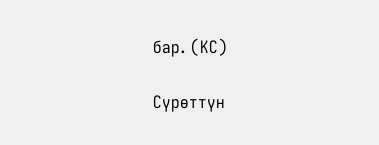бар. (КС)

Сүрөттүн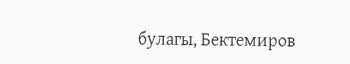булагы, Бектемиров